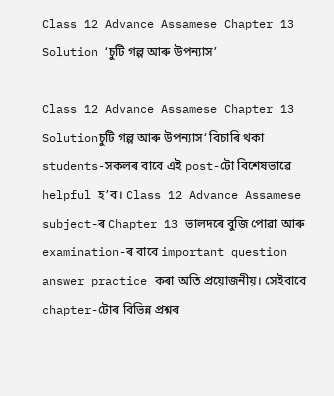Class 12 Advance Assamese Chapter 13 Solution ‘চুটি গল্প আৰু উপন্যাস’

Class 12 Advance Assamese Chapter 13 Solutionচুটি গল্প আৰু উপন্যাস‘ বিচাৰি থকা students-সকলৰ বাবে এই post-টো বিশেষভাৱে helpful হ’ব। Class 12 Advance Assamese subject-ৰ Chapter 13 ভালদৰে বুজি পোৱা আৰু examination-ৰ বাবে important question answer practice কৰা অতি প্ৰয়োজনীয়। সেইবাবে chapter-টোৰ বিভিন্ন প্ৰশ্নৰ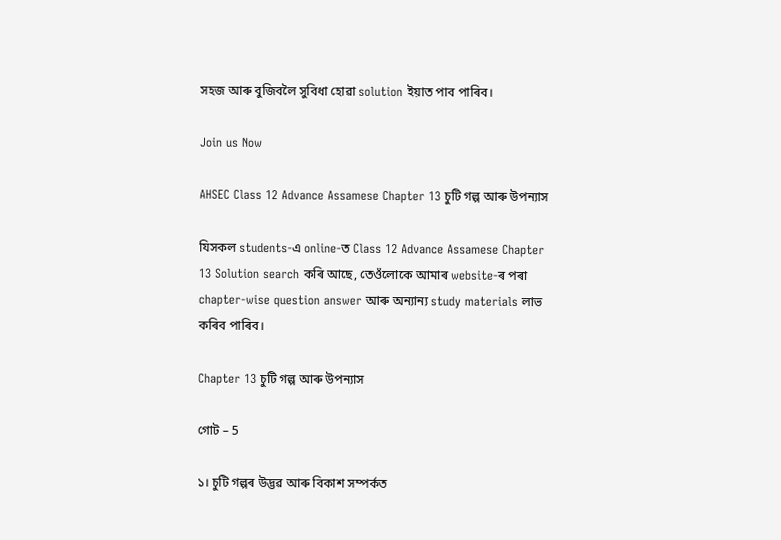সহজ আৰু বুজিবলৈ সুবিধা হোৱা solution ইয়াত পাব পাৰিব।

Join us Now

AHSEC Class 12 Advance Assamese Chapter 13 চুটি গল্প আৰু উপন্যাস

যিসকল students-এ online-ত Class 12 Advance Assamese Chapter 13 Solution search কৰি আছে, তেওঁলোকে আমাৰ website-ৰ পৰা chapter-wise question answer আৰু অন্যান্য study materials লাভ কৰিব পাৰিব।

Chapter 13 চুটি গল্প আৰু উপন্যাস

গোট – 5

১। চুটি গল্পৰ উদ্ভৱ আৰু বিকাশ সম্পৰ্কত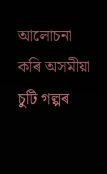আলোচনা কৰি অসমীয়া চুটি গল্পৰ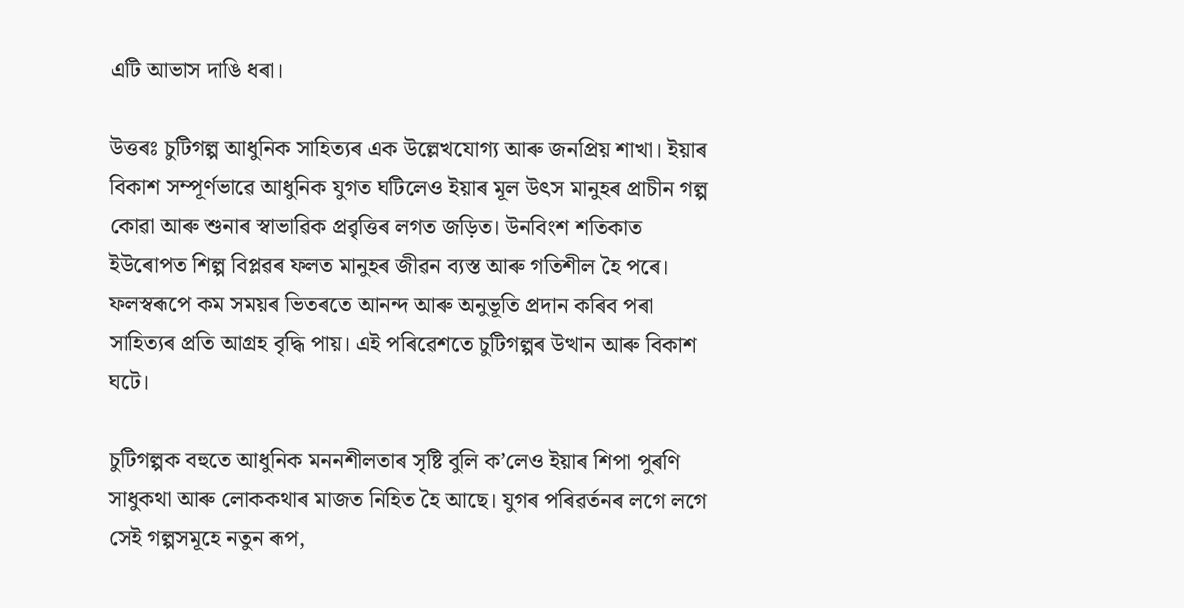এটি আভাস দাঙি ধৰা।

উত্তৰঃ চুটিগল্প আধুনিক সাহিত্যৰ এক উল্লেখযোগ্য আৰু জনপ্ৰিয় শাখা। ইয়াৰ বিকাশ সম্পূৰ্ণভাৱে আধুনিক যুগত ঘটিলেও ইয়াৰ মূল উৎস মানুহৰ প্ৰাচীন গল্প কোৱা আৰু শুনাৰ স্বাভাৱিক প্ৰৱৃত্তিৰ লগত জড়িত। উনবিংশ শতিকাত ইউৰোপত শিল্প বিপ্লৱৰ ফলত মানুহৰ জীৱন ব্যস্ত আৰু গতিশীল হৈ পৰে। ফলস্বৰূপে কম সময়ৰ ভিতৰতে আনন্দ আৰু অনুভূতি প্ৰদান কৰিব পৰা সাহিত্যৰ প্ৰতি আগ্ৰহ বৃদ্ধি পায়। এই পৰিৱেশতে চুটিগল্পৰ উত্থান আৰু বিকাশ ঘটে।

চুটিগল্পক বহুতে আধুনিক মননশীলতাৰ সৃষ্টি বুলি ক’লেও ইয়াৰ শিপা পুৰণি সাধুকথা আৰু লোককথাৰ মাজত নিহিত হৈ আছে। যুগৰ পৰিৱৰ্তনৰ লগে লগে সেই গল্পসমূহে নতুন ৰূপ,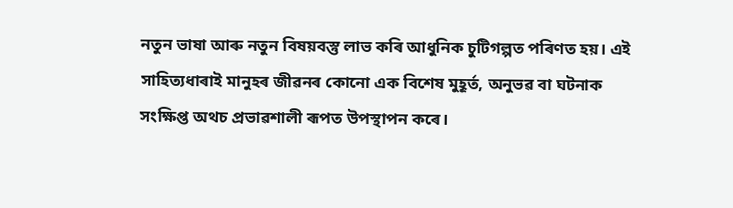নতুন ভাষা আৰু নতুন বিষয়বস্তু লাভ কৰি আধুনিক চুটিগল্পত পৰিণত হয়। এই সাহিত্যধাৰাই মানুহৰ জীৱনৰ কোনো এক বিশেষ মুহূৰ্ত, অনুভৱ বা ঘটনাক সংক্ষিপ্ত অথচ প্ৰভাৱশালী ৰূপত উপস্থাপন কৰে।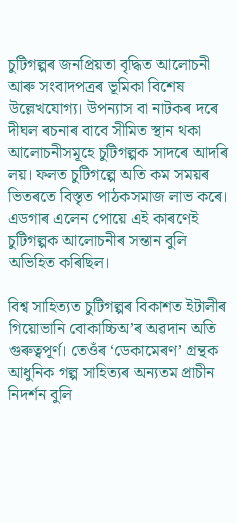চুটিগল্পৰ জনপ্ৰিয়তা বৃদ্ধিত আলোচনী আৰু সংবাদপত্ৰৰ ভূমিকা বিশেষ উল্লেখযোগ্য। উপন্যাস বা নাটকৰ দৰে দীঘল ৰচনাৰ বাবে সীমিত স্থান থকা আলোচনীসমূহে চুটিগল্পক সাদৰে আদৰি লয়। ফলত চুটিগল্পে অতি কম সময়ৰ ভিতৰতে বিস্তৃত পাঠকসমাজ লাভ কৰে। এডগাৰ এলেন পোয়ে এই কাৰণেই চুটিগল্পক আলোচনীৰ সন্তান বুলি অভিহিত কৰিছিল।

বিশ্ব সাহিত্যত চুটিগল্পৰ বিকাশত ইটালীৰ গিয়োভানি বোকাচ্চিঅ’ৰ অৱদান অতি গুৰুত্বপূৰ্ণ। তেওঁৰ ‘ডেকামেৰণ’ গ্ৰন্থক আধুনিক গল্প সাহিত্যৰ অন্যতম প্ৰাচীন নিদৰ্শন বুলি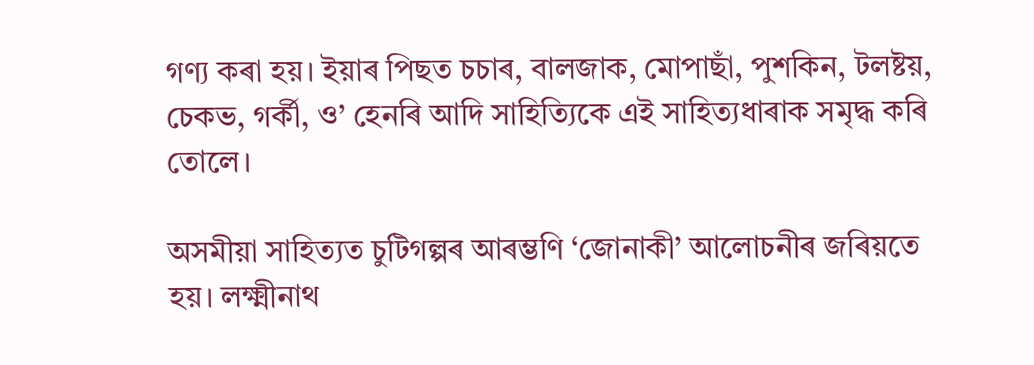গণ্য কৰা হয়। ইয়াৰ পিছত চচাৰ, বালজাক, মোপাছাঁ, পুশকিন, টলষ্টয়, চেকভ, গৰ্কী, ও’ হেনৰি আদি সাহিত্যিকে এই সাহিত্যধাৰাক সমৃদ্ধ কৰি তোলে।

অসমীয়া সাহিত্যত চুটিগল্পৰ আৰম্ভণি ‘জোনাকী’ আলোচনীৰ জৰিয়তে হয়। লক্ষ্মীনাথ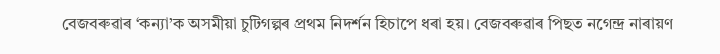বেজবৰুৱাৰ ‘কন্যা’ক অসমীয়া চুটিগল্পৰ প্ৰথম নিদৰ্শন হিচাপে ধৰা হয়। বেজবৰুৱাৰ পিছত নগেন্দ্ৰ নাৰায়ণ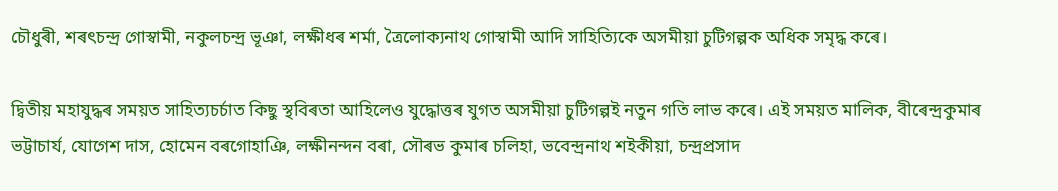চৌধুৰী, শৰৎচন্দ্ৰ গোস্বামী, নকুলচন্দ্ৰ ভূঞা, লক্ষীধৰ শৰ্মা, ত্ৰৈলোক্যনাথ গোস্বামী আদি সাহিত্যিকে অসমীয়া চুটিগল্পক অধিক সমৃদ্ধ কৰে।

দ্বিতীয় মহাযুদ্ধৰ সময়ত সাহিত্যচৰ্চাত কিছু স্থবিৰতা আহিলেও যুদ্ধোত্তৰ যুগত অসমীয়া চুটিগল্পই নতুন গতি লাভ কৰে। এই সময়ত মালিক, বীৰেন্দ্ৰকুমাৰ ভট্টাচাৰ্য, যোগেশ দাস, হোমেন বৰগোহাঞি, লক্ষীনন্দন বৰা, সৌৰভ কুমাৰ চলিহা, ভবেন্দ্ৰনাথ শইকীয়া, চন্দ্ৰপ্ৰসাদ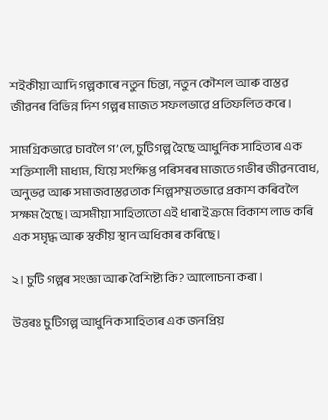শইকীয়া আদি গল্পকাৰে নতুন চিন্তা, নতুন কৌশল আৰু বাস্তৱ জীৱনৰ বিভিন্ন দিশ গল্পৰ মাজত সফলভাৱে প্ৰতিফলিত কৰে।

সামগ্ৰিকভাৱে চাবলৈ গ’লে, চুটিগল্প হৈছে আধুনিক সাহিত্যৰ এক শক্তিশালী মাধ্যম, যিয়ে সংক্ষিপ্ত পৰিসৰৰ মাজতে গভীৰ জীৱনবোধ, অনুভৱ আৰু সমাজবাস্তৱতাক শিল্পসম্মতভাৱে প্ৰকাশ কৰিবলৈ সক্ষম হৈছে। অসমীয়া সাহিত্যতো এই ধাৰাই ক্ৰমে বিকাশ লাভ কৰি এক সমৃদ্ধ আৰু স্বকীয় স্থান অধিকাৰ কৰিছে।

২। চুটি গল্পৰ সংজ্ঞা আৰু বৈশিষ্ট্য কি? আলোচনা কৰা।

উত্তৰঃ চুটিগল্প আধুনিক সাহিত্যৰ এক জনপ্ৰিয়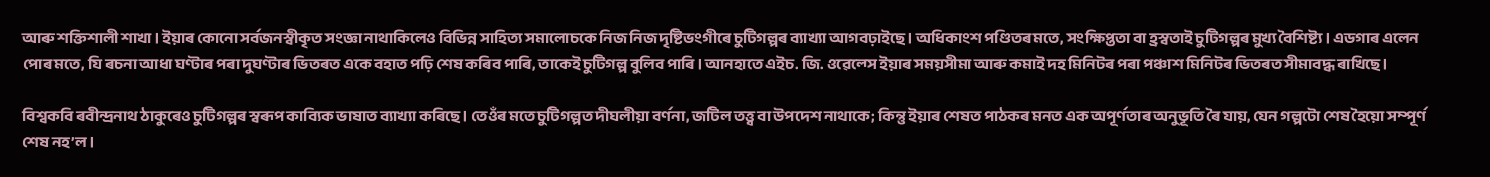আৰু শক্তিশালী শাখা। ইয়াৰ কোনো সৰ্বজনস্বীকৃত সংজ্ঞা নাথাকিলেও বিভিন্ন সাহিত্য সমালোচকে নিজ নিজ দৃষ্টিভংগীৰে চুটিগল্পৰ ব্যাখ্যা আগবঢ়াইছে। অধিকাংশ পণ্ডিতৰ মতে, সংক্ষিপ্ততা বা হ্ৰস্বতাই চুটিগল্পৰ মুখ্য বৈশিষ্ট্য। এডগাৰ এলেন পোৰ মতে, যি ৰচনা আধা ঘণ্টাৰ পৰা দুঘণ্টাৰ ভিতৰত একে বহাত পঢ়ি শেষ কৰিব পাৰি, তাকেই চুটিগল্প বুলিব পাৰি। আনহাতে এইচ. জি. ওৱেল্সে ইয়াৰ সময়সীমা আৰু কমাই দহ মিনিটৰ পৰা পঞ্চাশ মিনিটৰ ভিতৰত সীমাবদ্ধ ৰাখিছে।

বিশ্বকবি ৰবীন্দ্ৰনাথ ঠাকুৰেও চুটিগল্পৰ স্বৰূপ কাব্যিক ভাষাত ব্যাখ্যা কৰিছে। তেওঁৰ মতে চুটিগল্পত দীঘলীয়া বৰ্ণনা, জটিল তত্ত্ব বা উপদেশ নাথাকে; কিন্তু ইয়াৰ শেষত পাঠকৰ মনত এক অপূৰ্ণতাৰ অনুভূতি ৰৈ যায়, যেন গল্পটো শেষ হৈয়ো সম্পূৰ্ণ শেষ নহ’ল।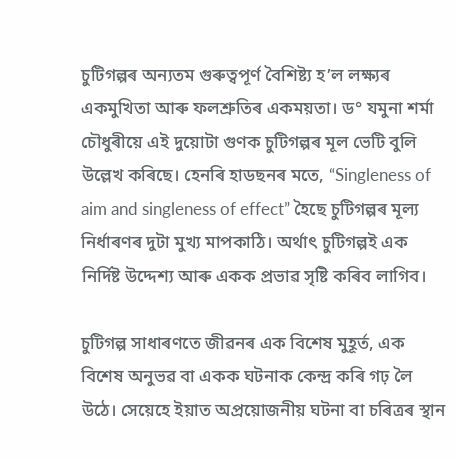চুটিগল্পৰ অন্যতম গুৰুত্বপূৰ্ণ বৈশিষ্ট্য হ’ল লক্ষ্যৰ একমুখিতা আৰু ফলশ্ৰুতিৰ একময়তা। ড° যমুনা শৰ্মা চৌধুৰীয়ে এই দুয়োটা গুণক চুটিগল্পৰ মূল ভেটি বুলি উল্লেখ কৰিছে। হেনৰি হাডছনৰ মতে, “Singleness of aim and singleness of effect” হৈছে চুটিগল্পৰ মূল্য নিৰ্ধাৰণৰ দুটা মুখ্য মাপকাঠি। অৰ্থাৎ চুটিগল্পই এক নিৰ্দিষ্ট উদ্দেশ্য আৰু একক প্ৰভাৱ সৃষ্টি কৰিব লাগিব।

চুটিগল্প সাধাৰণতে জীৱনৰ এক বিশেষ মুহূৰ্ত, এক বিশেষ অনুভৱ বা একক ঘটনাক কেন্দ্ৰ কৰি গঢ় লৈ উঠে। সেয়েহে ইয়াত অপ্রয়োজনীয় ঘটনা বা চৰিত্ৰৰ স্থান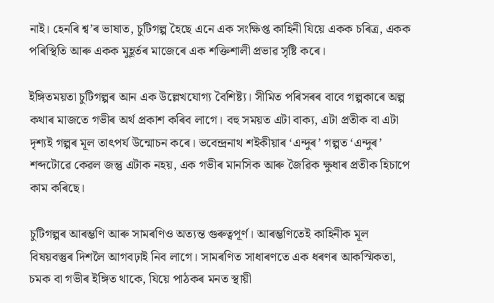নাই। হেনৰি শ্ব’ৰ ভাষাত, চুটিগল্প হৈছে এনে এক সংক্ষিপ্ত কাহিনী যিয়ে একক চৰিত্ৰ, একক পৰিস্থিতি আৰু একক মুহূৰ্তৰ মাজেৰে এক শক্তিশালী প্ৰভাৱ সৃষ্টি কৰে।

ইঙ্গিতময়তা চুটিগল্পৰ আন এক উল্লেখযোগ্য বৈশিষ্ট্য। সীমিত পৰিসৰৰ বাবে গল্পকাৰে অল্প কথাৰ মাজতে গভীৰ অৰ্থ প্ৰকাশ কৰিব লাগে। বহু সময়ত এটা বাক্য, এটা প্ৰতীক বা এটা দৃশ্যই গল্পৰ মূল তাৎপৰ্য উন্মোচন কৰে। ভবেন্দ্ৰনাথ শইকীয়াৰ ‘এন্দুৰ’ গল্পত ‘এন্দুৰ’ শব্দটোৱে কেৱল জন্তু এটাক নহয়, এক গভীৰ মানসিক আৰু জৈৱিক ক্ষুধাৰ প্ৰতীক হিচাপে কাম কৰিছে।

চুটিগল্পৰ আৰম্ভণি আৰু সামৰণিও অত্যন্ত গুৰুত্বপূৰ্ণ। আৰম্ভণিতেই কাহিনীক মূল বিষয়বস্তুৰ দিশলৈ আগবঢ়াই নিব লাগে। সামৰণিত সাধাৰণতে এক ধৰণৰ আকস্মিকতা, চমক বা গভীৰ ইঙ্গিত থাকে, যিয়ে পাঠকৰ মনত স্থায়ী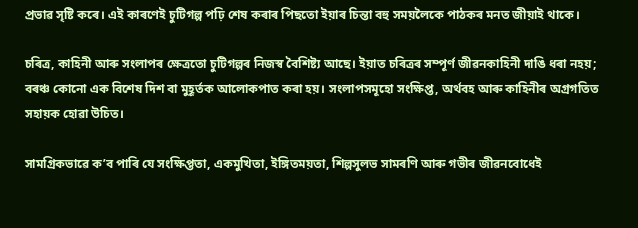প্ৰভাৱ সৃষ্টি কৰে। এই কাৰণেই চুটিগল্প পঢ়ি শেষ কৰাৰ পিছতো ইয়াৰ চিন্তা বহু সময়লৈকে পাঠকৰ মনত জীয়াই থাকে।

চৰিত্ৰ, কাহিনী আৰু সংলাপৰ ক্ষেত্ৰতো চুটিগল্পৰ নিজস্ব বৈশিষ্ট্য আছে। ইয়াত চৰিত্ৰৰ সম্পূৰ্ণ জীৱনকাহিনী দাঙি ধৰা নহয়; বৰঞ্চ কোনো এক বিশেষ দিশ বা মুহূৰ্তক আলোকপাত কৰা হয়। সংলাপসমূহো সংক্ষিপ্ত, অৰ্থবহ আৰু কাহিনীৰ অগ্ৰগতিত সহায়ক হোৱা উচিত।

সামগ্ৰিকভাৱে ক’ব পাৰি যে সংক্ষিপ্ততা, একমুখিতা, ইঙ্গিতময়তা, শিল্পসুলভ সামৰণি আৰু গভীৰ জীৱনবোধেই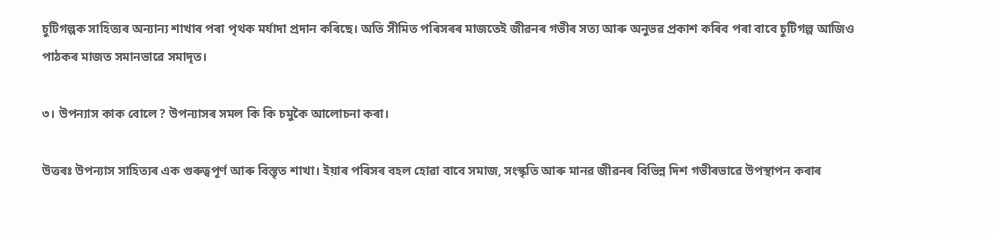চুটিগল্পক সাহিত্যৰ অন্যান্য শাখাৰ পৰা পৃথক মৰ্যাদা প্ৰদান কৰিছে। অতি সীমিত পৰিসৰৰ মাজতেই জীৱনৰ গভীৰ সত্য আৰু অনুভৱ প্ৰকাশ কৰিব পৰা বাবে চুটিগল্প আজিও পাঠকৰ মাজত সমানভাৱে সমাদৃত।

৩। উপন্যাস কাক বোলে? উপন্যাসৰ সমল কি কি চমুকৈ আলোচনা কৰা।

উত্তৰঃ উপন্যাস সাহিত্যৰ এক গুৰুত্বপূৰ্ণ আৰু বিস্তৃত শাখা। ইয়াৰ পৰিসৰ বহল হোৱা বাবে সমাজ, সংস্কৃতি আৰু মানৱ জীৱনৰ বিভিন্ন দিশ গভীৰভাৱে উপস্থাপন কৰাৰ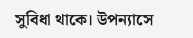সুবিধা থাকে। উপন্যাসে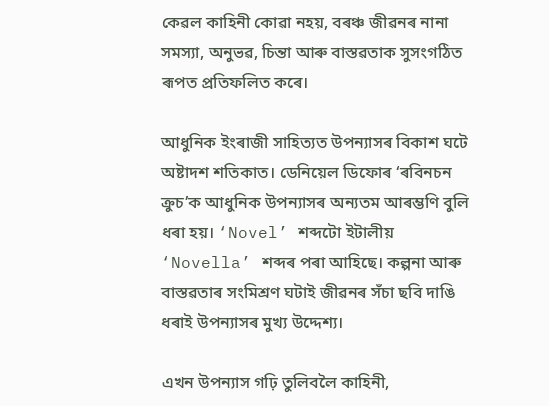কেৱল কাহিনী কোৱা নহয়, বৰঞ্চ জীৱনৰ নানা সমস্যা, অনুভৱ, চিন্তা আৰু বাস্তৱতাক সুসংগঠিত ৰূপত প্ৰতিফলিত কৰে।

আধুনিক ইংৰাজী সাহিত্যত উপন্যাসৰ বিকাশ ঘটে অষ্টাদশ শতিকাত। ডেনিয়েল ডিফোৰ ‘ৰবিনচন ক্রুচ’ক আধুনিক উপন্যাসৰ অন্যতম আৰম্ভণি বুলি ধৰা হয়। ‘Novel’ শব্দটো ইটালীয় ‘Novella’ শব্দৰ পৰা আহিছে। কল্পনা আৰু বাস্তৱতাৰ সংমিশ্ৰণ ঘটাই জীৱনৰ সঁচা ছবি দাঙি ধৰাই উপন্যাসৰ মুখ্য উদ্দেশ্য।

এখন উপন্যাস গঢ়ি তুলিবলৈ কাহিনী,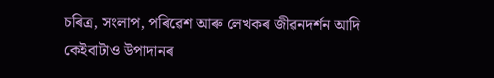চৰিত্ৰ, সংলাপ, পৰিৱেশ আৰু লেখকৰ জীৱনদৰ্শন আদি কেইবাটাও উপাদানৰ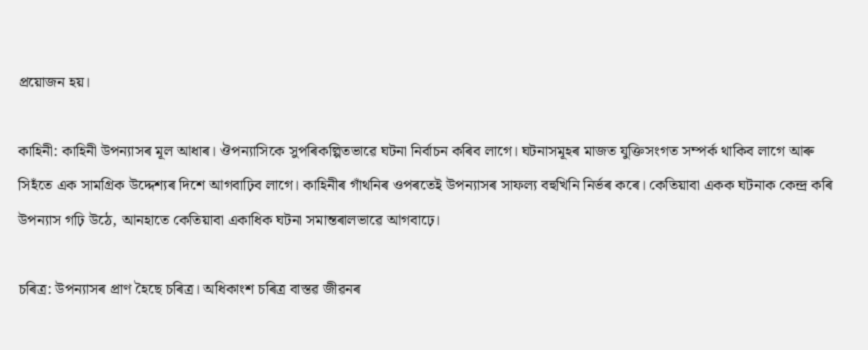প্ৰয়োজন হয়।

কাহিনী: কাহিনী উপন্যাসৰ মূল আধাৰ। ঔপন্যাসিকে সুপৰিকল্পিতভাৱে ঘটনা নিৰ্বাচন কৰিব লাগে। ঘটনাসমূহৰ মাজত যুক্তিসংগত সম্পৰ্ক থাকিব লাগে আৰু সিহঁতে এক সামগ্ৰিক উদ্দেশ্যৰ দিশে আগবাঢ়িব লাগে। কাহিনীৰ গাঁথনিৰ ওপৰতেই উপন্যাসৰ সাফল্য বহুখিনি নিৰ্ভৰ কৰে। কেতিয়াবা একক ঘটনাক কেন্দ্ৰ কৰি উপন্যাস গঢ়ি উঠে, আনহাতে কেতিয়াবা একাধিক ঘটনা সমান্তৰালভাৱে আগবাঢ়ে।

চৰিত্ৰ: উপন্যাসৰ প্ৰাণ হৈছে চৰিত্ৰ। অধিকাংশ চৰিত্ৰ বাস্তৱ জীৱনৰ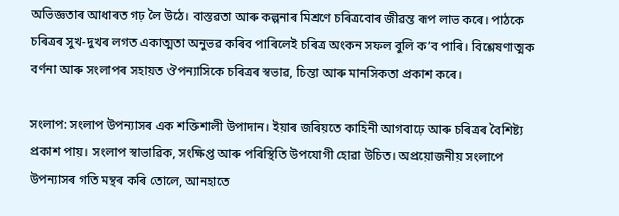অভিজ্ঞতাৰ আধাৰত গঢ় লৈ উঠে। বাস্তৱতা আৰু কল্পনাৰ মিশ্ৰণে চৰিত্ৰবোৰ জীৱন্ত ৰূপ লাভ কৰে। পাঠকে চৰিত্ৰৰ সুখ-দুখৰ লগত একাত্মতা অনুভৱ কৰিব পাৰিলেই চৰিত্ৰ অংকন সফল বুলি ক’ব পাৰি। বিশ্লেষণাত্মক বৰ্ণনা আৰু সংলাপৰ সহায়ত ঔপন্যাসিকে চৰিত্ৰৰ স্বভাৱ, চিন্তা আৰু মানসিকতা প্ৰকাশ কৰে।

সংলাপ: সংলাপ উপন্যাসৰ এক শক্তিশালী উপাদান। ইয়াৰ জৰিয়তে কাহিনী আগবাঢ়ে আৰু চৰিত্ৰৰ বৈশিষ্ট্য প্ৰকাশ পায়। সংলাপ স্বাভাৱিক, সংক্ষিপ্ত আৰু পৰিস্থিতি উপযোগী হোৱা উচিত। অপ্রয়োজনীয় সংলাপে উপন্যাসৰ গতি মন্থৰ কৰি তোলে, আনহাতে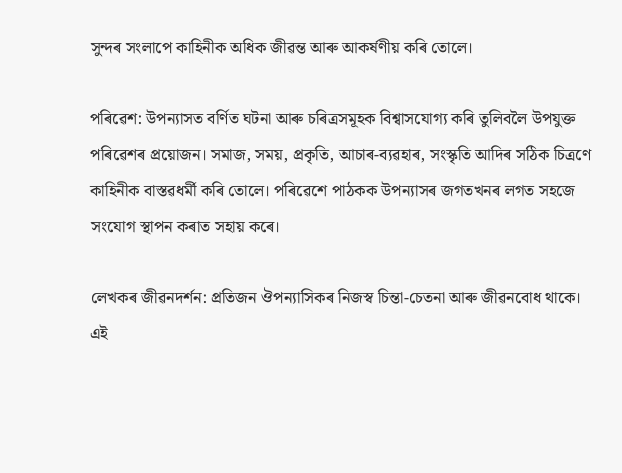সুন্দৰ সংলাপে কাহিনীক অধিক জীৱন্ত আৰু আকৰ্ষণীয় কৰি তোলে।

পৰিৱেশ: উপন্যাসত বৰ্ণিত ঘটনা আৰু চৰিত্ৰসমূহক বিশ্বাসযোগ্য কৰি তুলিবলৈ উপযুক্ত পৰিৱেশৰ প্ৰয়োজন। সমাজ, সময়, প্ৰকৃতি, আচাৰ-ব্যৱহাৰ, সংস্কৃতি আদিৰ সঠিক চিত্ৰণে কাহিনীক বাস্তৱধৰ্মী কৰি তোলে। পৰিৱেশে পাঠকক উপন্যাসৰ জগতখনৰ লগত সহজে সংযোগ স্থাপন কৰাত সহায় কৰে।

লেখকৰ জীৱনদৰ্শন: প্ৰতিজন ঔপন্যাসিকৰ নিজস্ব চিন্তা-চেতনা আৰু জীৱনবোধ থাকে। এই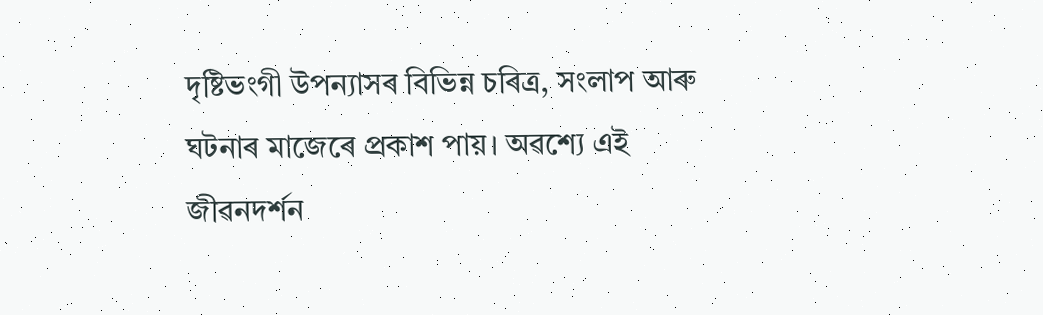দৃষ্টিভংগী উপন্যাসৰ বিভিন্ন চৰিত্ৰ, সংলাপ আৰু ঘটনাৰ মাজেৰে প্ৰকাশ পায়। অৱশ্যে এই জীৱনদৰ্শন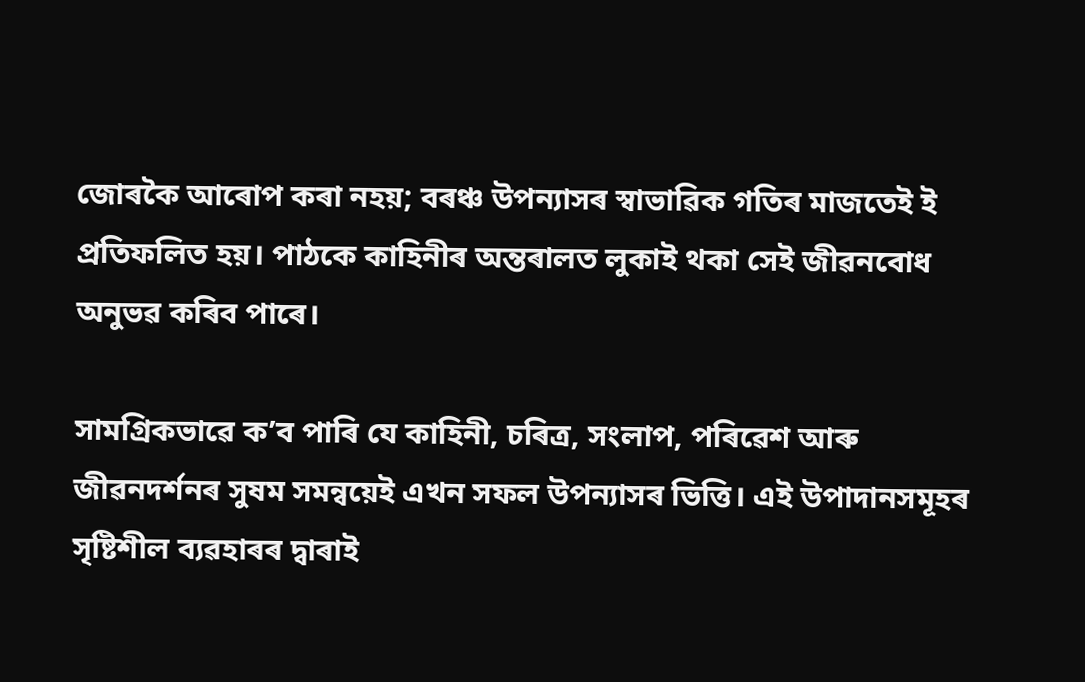জোৰকৈ আৰোপ কৰা নহয়; বৰঞ্চ উপন্যাসৰ স্বাভাৱিক গতিৰ মাজতেই ই প্ৰতিফলিত হয়। পাঠকে কাহিনীৰ অন্তৰালত লুকাই থকা সেই জীৱনবোধ অনুভৱ কৰিব পাৰে।

সামগ্ৰিকভাৱে ক’ব পাৰি যে কাহিনী, চৰিত্ৰ, সংলাপ, পৰিৱেশ আৰু জীৱনদৰ্শনৰ সুষম সমন্বয়েই এখন সফল উপন্যাসৰ ভিত্তি। এই উপাদানসমূহৰ সৃষ্টিশীল ব্যৱহাৰৰ দ্বাৰাই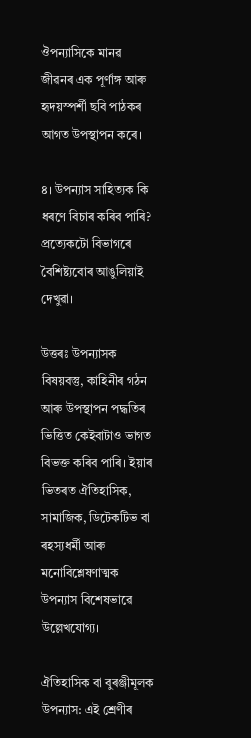ঔপন্যাসিকে মানৱ জীৱনৰ এক পূৰ্ণাঙ্গ আৰু হৃদয়স্পৰ্শী ছবি পাঠকৰ আগত উপস্থাপন কৰে।

৪। উপন্যাস সাহিত্যক কি ধৰণে বিচাৰ কৰিব পাৰি? প্ৰত্যেকটো বিভাগৰে বৈশিষ্ট্যবোৰ আঙুলিয়াই দেখুৱা।

উত্তৰঃ উপন্যাসক বিষয়বস্তু, কাহিনীৰ গঠন আৰু উপস্থাপন পদ্ধতিৰ ভিত্তিত কেইবাটাও ভাগত বিভক্ত কৰিব পাৰি। ইয়াৰ ভিতৰত ঐতিহাসিক, সামাজিক, ডিটেকটিভ বা ৰহস্যধৰ্মী আৰু মনোবিশ্লেষণাত্মক উপন্যাস বিশেষভাৱে উল্লেখযোগ্য।

ঐতিহাসিক বা বুৰঞ্জীমূলক উপন্যাস: এই শ্ৰেণীৰ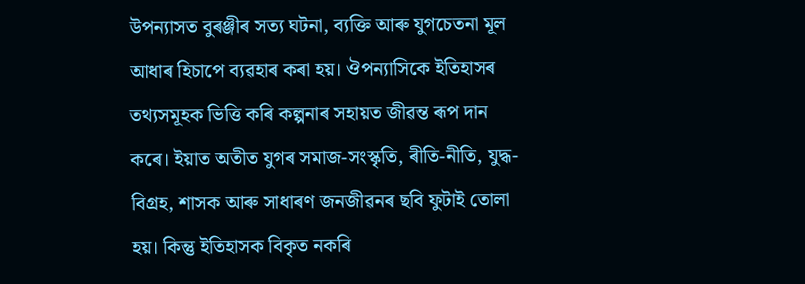উপন্যাসত বুৰঞ্জীৰ সত্য ঘটনা, ব্যক্তি আৰু যুগচেতনা মূল আধাৰ হিচাপে ব্যৱহাৰ কৰা হয়। ঔপন্যাসিকে ইতিহাসৰ তথ্যসমূহক ভিত্তি কৰি কল্পনাৰ সহায়ত জীৱন্ত ৰূপ দান কৰে। ইয়াত অতীত যুগৰ সমাজ-সংস্কৃতি, ৰীতি-নীতি, যুদ্ধ-বিগ্ৰহ, শাসক আৰু সাধাৰণ জনজীৱনৰ ছবি ফুটাই তোলা হয়। কিন্তু ইতিহাসক বিকৃত নকৰি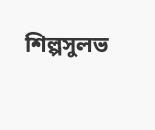শিল্পসুলভ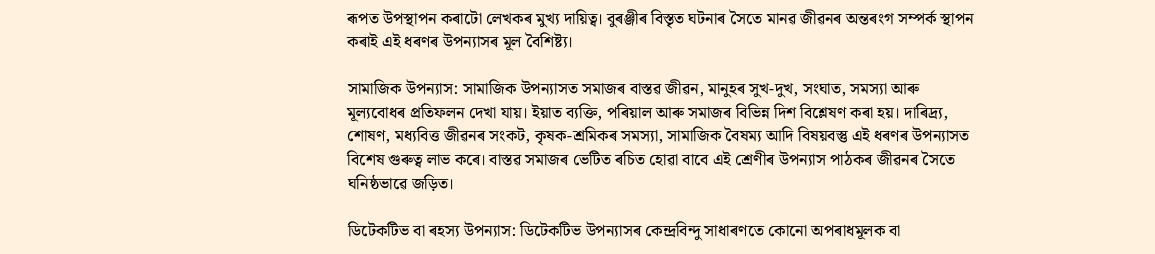ৰূপত উপস্থাপন কৰাটো লেখকৰ মুখ্য দায়িত্ব। বুৰঞ্জীৰ বিস্তৃত ঘটনাৰ সৈতে মানৱ জীৱনৰ অন্তৰংগ সম্পৰ্ক স্থাপন কৰাই এই ধৰণৰ উপন্যাসৰ মূল বৈশিষ্ট্য।

সামাজিক উপন্যাস: সামাজিক উপন্যাসত সমাজৰ বাস্তৱ জীৱন, মানুহৰ সুখ-দুখ, সংঘাত, সমস্যা আৰু মূল্যবোধৰ প্ৰতিফলন দেখা যায়। ইয়াত ব্যক্তি, পৰিয়াল আৰু সমাজৰ বিভিন্ন দিশ বিশ্লেষণ কৰা হয়। দাৰিদ্ৰ্য, শোষণ, মধ্যবিত্ত জীৱনৰ সংকট, কৃষক-শ্ৰমিকৰ সমস্যা, সামাজিক বৈষম্য আদি বিষয়বস্তু এই ধৰণৰ উপন্যাসত বিশেষ গুৰুত্ব লাভ কৰে। বাস্তৱ সমাজৰ ভেটিত ৰচিত হোৱা বাবে এই শ্ৰেণীৰ উপন্যাস পাঠকৰ জীৱনৰ সৈতে ঘনিষ্ঠভাৱে জড়িত।

ডিটেকটিভ বা ৰহস্য উপন্যাস: ডিটেকটিভ উপন্যাসৰ কেন্দ্ৰবিন্দু সাধাৰণতে কোনো অপৰাধমূলক বা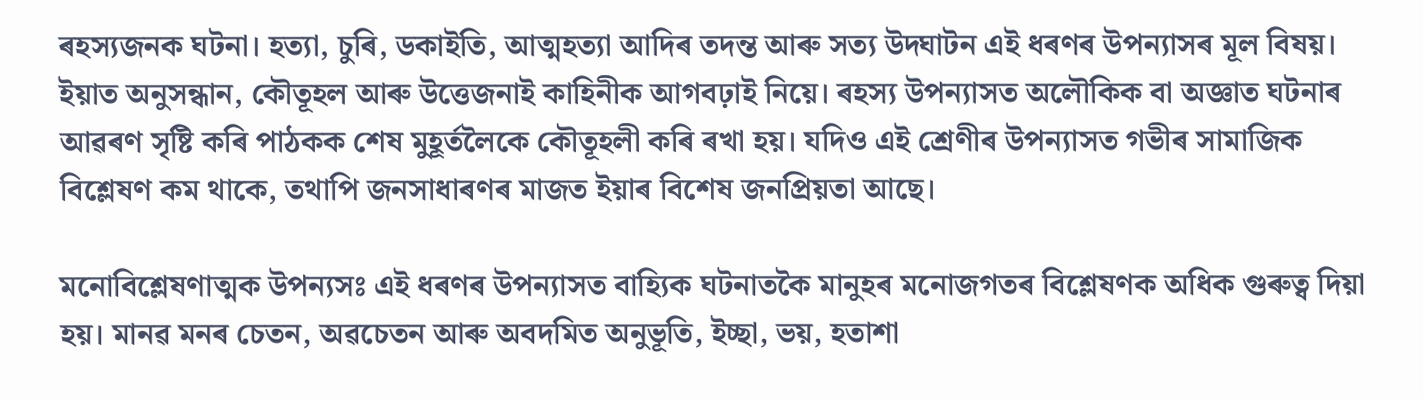ৰহস্যজনক ঘটনা। হত্যা, চুৰি, ডকাইতি, আত্মহত্যা আদিৰ তদন্ত আৰু সত্য উদ্ঘাটন এই ধৰণৰ উপন্যাসৰ মূল বিষয়। ইয়াত অনুসন্ধান, কৌতূহল আৰু উত্তেজনাই কাহিনীক আগবঢ়াই নিয়ে। ৰহস্য উপন্যাসত অলৌকিক বা অজ্ঞাত ঘটনাৰ আৱৰণ সৃষ্টি কৰি পাঠকক শেষ মুহূৰ্তলৈকে কৌতূহলী কৰি ৰখা হয়। যদিও এই শ্ৰেণীৰ উপন্যাসত গভীৰ সামাজিক বিশ্লেষণ কম থাকে, তথাপি জনসাধাৰণৰ মাজত ইয়াৰ বিশেষ জনপ্ৰিয়তা আছে।

মনোবিশ্লেষণাত্মক উপন্যসঃ এই ধৰণৰ উপন্যাসত বাহ্যিক ঘটনাতকৈ মানুহৰ মনোজগতৰ বিশ্লেষণক অধিক গুৰুত্ব দিয়া হয়। মানৱ মনৰ চেতন, অৱচেতন আৰু অবদমিত অনুভূতি, ইচ্ছা, ভয়, হতাশা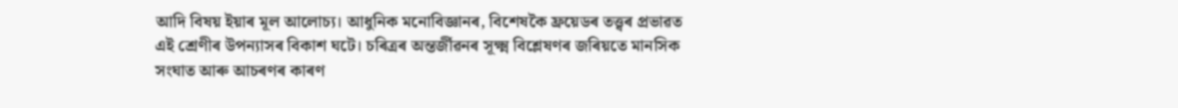আদি বিষয় ইয়াৰ মূল আলোচ্য। আধুনিক মনোবিজ্ঞানৰ, বিশেষকৈ ফ্ৰয়েডৰ তত্ত্বৰ প্ৰভাৱত এই শ্ৰেণীৰ উপন্যাসৰ বিকাশ ঘটে। চৰিত্ৰৰ অন্তৰ্জীৱনৰ সূক্ষ্ম বিশ্লেষণৰ জৰিয়তে মানসিক সংঘাত আৰু আচৰণৰ কাৰণ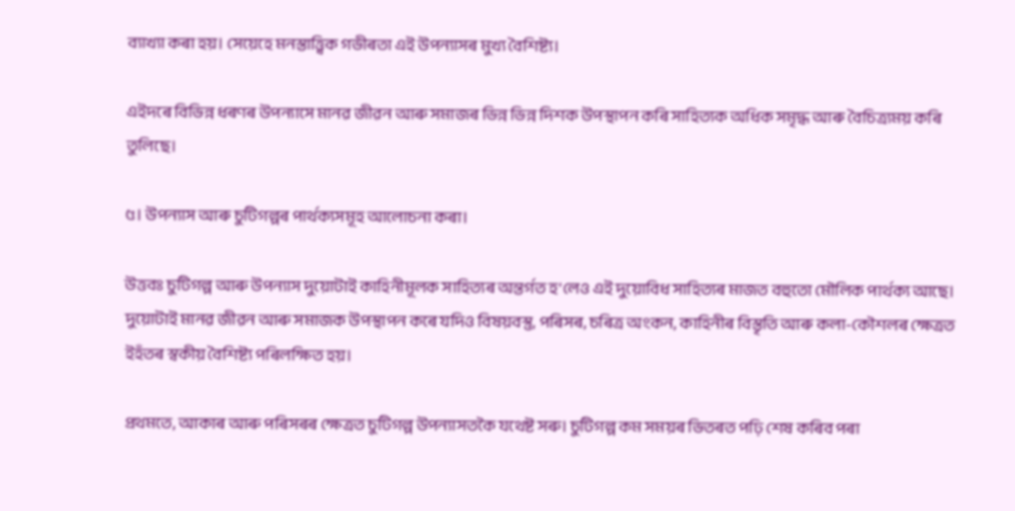ব্যাখ্যা কৰা হয়। সেয়েহে মনস্তাত্ত্বিক গভীৰতা এই উপন্যাসৰ মুখ্য বৈশিষ্ট্য।

এইদৰে বিভিন্ন ধৰণৰ উপন্যাসে মানৱ জীৱন আৰু সমাজৰ ভিন্ন ভিন্ন দিশক উপস্থাপন কৰি সাহিত্যক অধিক সমৃদ্ধ আৰু বৈচিত্ৰ্যময় কৰি তুলিছে।

৫। উপন্যাস আৰু চুটিগল্পৰ পাৰ্থক্যসমূহ আলোচনা কৰা।

উত্তবঃ চুটিগল্প আৰু উপন্যাস দুয়োটাই কাহিনীমূলক সাহিত্যৰ অন্তৰ্গত হ’লেও এই দুয়োবিধ সাহিত্যৰ মাজত বহুতো মৌলিক পাৰ্থক্য আছে। দুয়োটাই মানৱ জীৱন আৰু সমাজক উপস্থাপন কৰে যদিও বিষয়বস্তু, পৰিসৰ, চৰিত্ৰ অংকন, কাহিনীৰ বিস্তৃতি আৰু কলা-কৌশলৰ ক্ষেত্ৰত ইহঁতৰ স্বকীয় বৈশিষ্ট্য পৰিলক্ষিত হয়।

প্ৰথমতে, আকাৰ আৰু পৰিসৰৰ ক্ষেত্ৰত চুটিগল্প উপন্যাসতকৈ যথেষ্ট সৰু। চুটিগল্প কম সময়ৰ ভিতৰত পঢ়ি শেষ কৰিব পৰা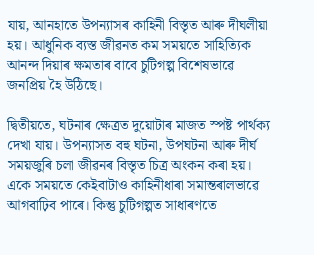যায়, আনহাতে উপন্যাসৰ কাহিনী বিস্তৃত আৰু দীঘলীয়া হয়। আধুনিক ব্যস্ত জীৱনত কম সময়তে সাহিত্যিক আনন্দ দিয়াৰ ক্ষমতাৰ বাবে চুটিগল্প বিশেষভাৱে জনপ্ৰিয় হৈ উঠিছে।

দ্বিতীয়তে, ঘটনাৰ ক্ষেত্ৰত দুয়োটাৰ মাজত স্পষ্ট পাৰ্থক্য দেখা যায়। উপন্যাসত বহু ঘটনা, উপঘটনা আৰু দীৰ্ঘ সময়জুৰি চলা জীৱনৰ বিস্তৃত চিত্ৰ অংকন কৰা হয়। একে সময়তে কেইবাটাও কাহিনীধাৰা সমান্তৰালভাৱে আগবাঢ়িব পাৰে। কিন্তু চুটিগল্পত সাধাৰণতে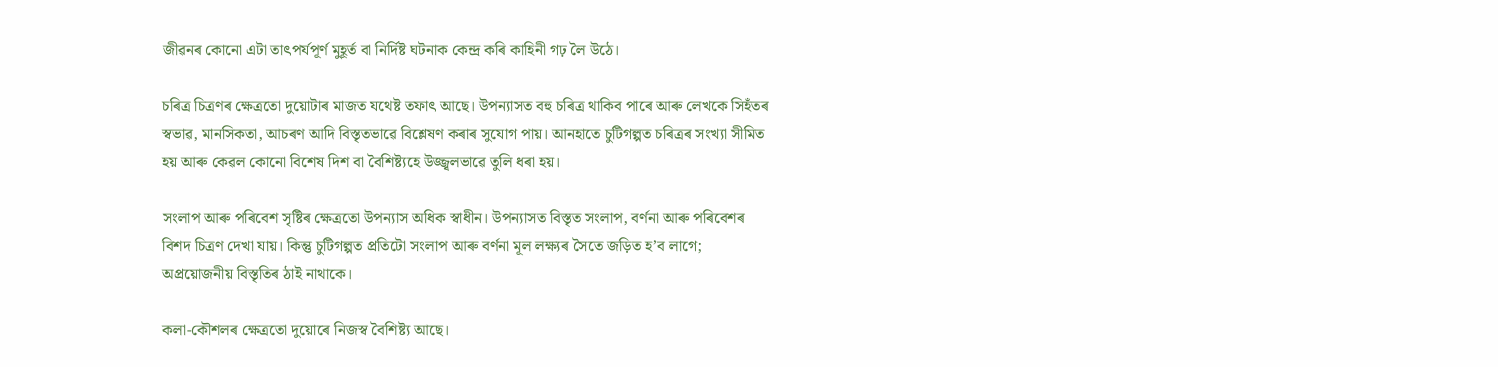জীৱনৰ কোনো এটা তাৎপৰ্যপূৰ্ণ মুহূৰ্ত বা নিৰ্দিষ্ট ঘটনাক কেন্দ্ৰ কৰি কাহিনী গঢ় লৈ উঠে।

চৰিত্ৰ চিত্ৰণৰ ক্ষেত্ৰতো দুয়োটাৰ মাজত যথেষ্ট তফাৎ আছে। উপন্যাসত বহু চৰিত্ৰ থাকিব পাৰে আৰু লেখকে সিহঁতৰ স্বভাৱ, মানসিকতা, আচৰণ আদি বিস্তৃতভাৱে বিশ্লেষণ কৰাৰ সুযোগ পায়। আনহাতে চুটিগল্পত চৰিত্ৰৰ সংখ্যা সীমিত হয় আৰু কেৱল কোনো বিশেষ দিশ বা বৈশিষ্ট্যহে উজ্জ্বলভাৱে তুলি ধৰা হয়।

সংলাপ আৰু পৰিবেশ সৃষ্টিৰ ক্ষেত্ৰতো উপন্যাস অধিক স্বাধীন। উপন্যাসত বিস্তৃত সংলাপ, বৰ্ণনা আৰু পৰিবেশৰ বিশদ চিত্ৰণ দেখা যায়। কিন্তু চুটিগল্পত প্ৰতিটো সংলাপ আৰু বৰ্ণনা মূল লক্ষ্যৰ সৈতে জড়িত হ’ব লাগে; অপ্রয়োজনীয় বিস্তৃতিৰ ঠাই নাথাকে।

কলা-কৌশলৰ ক্ষেত্ৰতো দুয়োৰে নিজস্ব বৈশিষ্ট্য আছে।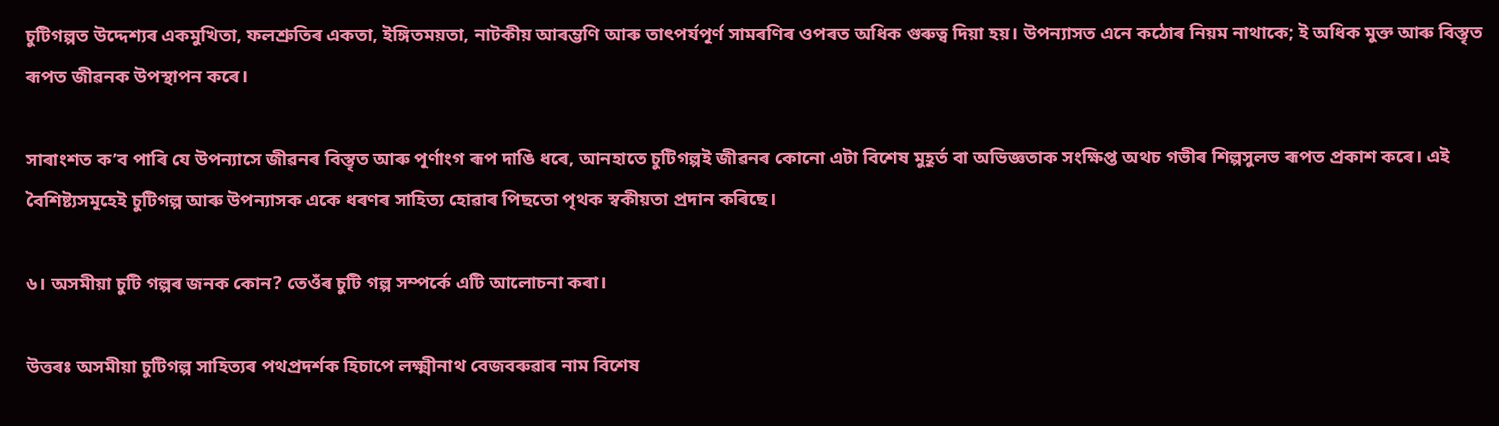চুটিগল্পত উদ্দেশ্যৰ একমুখিতা, ফলশ্ৰুতিৰ একতা, ইঙ্গিতময়তা, নাটকীয় আৰম্ভণি আৰু তাৎপৰ্যপূৰ্ণ সামৰণিৰ ওপৰত অধিক গুৰুত্ব দিয়া হয়। উপন্যাসত এনে কঠোৰ নিয়ম নাথাকে; ই অধিক মুক্ত আৰু বিস্তৃত ৰূপত জীৱনক উপস্থাপন কৰে।

সাৰাংশত ক’ব পাৰি যে উপন্যাসে জীৱনৰ বিস্তৃত আৰু পূৰ্ণাংগ ৰূপ দাঙি ধৰে, আনহাতে চুটিগল্পই জীৱনৰ কোনো এটা বিশেষ মুহূৰ্ত বা অভিজ্ঞতাক সংক্ষিপ্ত অথচ গভীৰ শিল্পসুলভ ৰূপত প্ৰকাশ কৰে। এই বৈশিষ্ট্যসমূহেই চুটিগল্প আৰু উপন্যাসক একে ধৰণৰ সাহিত্য হোৱাৰ পিছতো পৃথক স্বকীয়তা প্ৰদান কৰিছে।

৬। অসমীয়া চুটি গল্পৰ জনক কোন? তেওঁৰ চুটি গল্প সম্পর্কে এটি আলোচনা কৰা।

উত্তৰঃ অসমীয়া চুটিগল্প সাহিত্যৰ পথপ্ৰদৰ্শক হিচাপে লক্ষ্মীনাথ বেজবৰুৱাৰ নাম বিশেষ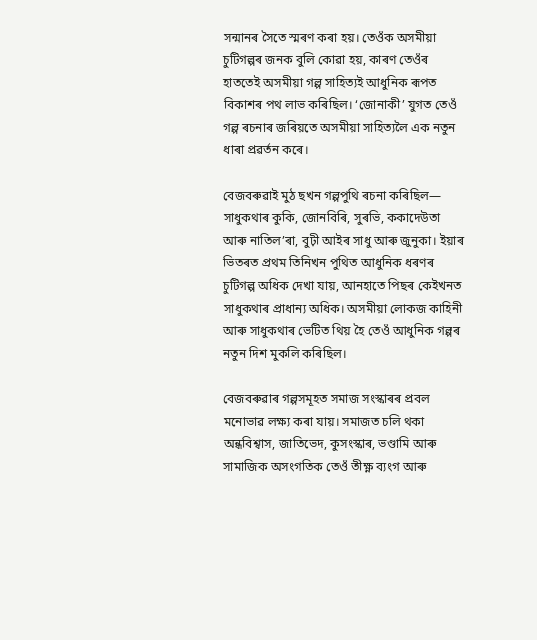সন্মানৰ সৈতে স্মৰণ কৰা হয়। তেওঁক অসমীয়া চুটিগল্পৰ জনক বুলি কোৱা হয়, কাৰণ তেওঁৰ হাততেই অসমীয়া গল্প সাহিত্যই আধুনিক ৰূপত বিকাশৰ পথ লাভ কৰিছিল। ‘জোনাকী’ যুগত তেওঁ গল্প ৰচনাৰ জৰিয়তে অসমীয়া সাহিত্যলৈ এক নতুন ধাৰা প্ৰৱৰ্তন কৰে।

বেজবৰুৱাই মুঠ ছখন গল্পপুথি ৰচনা কৰিছিল— সাধুকথাৰ কুকি, জোনবিৰি, সুৰভি, ককাদেউতা আৰু নাতিল’ৰা, বুঢ়ী আইৰ সাধু আৰু জুনুকা। ইয়াৰ ভিতৰত প্ৰথম তিনিখন পুথিত আধুনিক ধৰণৰ চুটিগল্প অধিক দেখা যায়, আনহাতে পিছৰ কেইখনত সাধুকথাৰ প্ৰাধান্য অধিক। অসমীয়া লোকজ কাহিনী আৰু সাধুকথাৰ ভেটিত থিয় হৈ তেওঁ আধুনিক গল্পৰ নতুন দিশ মুকলি কৰিছিল।

বেজবৰুৱাৰ গল্পসমূহত সমাজ সংস্কাৰৰ প্ৰবল মনোভাৱ লক্ষ্য কৰা যায়। সমাজত চলি থকা অন্ধবিশ্বাস, জাতিভেদ, কুসংস্কাৰ, ভণ্ডামি আৰু সামাজিক অসংগতিক তেওঁ তীক্ষ্ণ ব্যংগ আৰু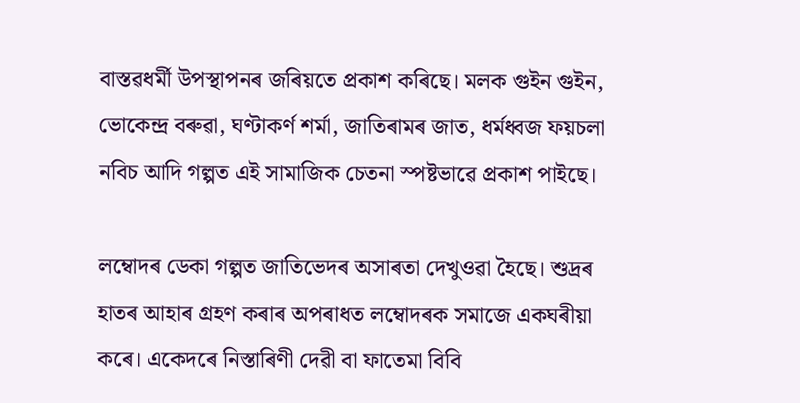বাস্তৱধৰ্মী উপস্থাপনৰ জৰিয়তে প্ৰকাশ কৰিছে। মলক গুইন গুইন, ভোকেন্দ্ৰ বৰুৱা, ঘণ্টাকৰ্ণ শৰ্মা, জাতিৰামৰ জাত, ধৰ্মধ্বজ ফয়চলা নবিচ আদি গল্পত এই সামাজিক চেতনা স্পষ্টভাৱে প্ৰকাশ পাইছে।

লম্বোদৰ ডেকা গল্পত জাতিভেদৰ অসাৰতা দেখুওৱা হৈছে। শুদ্ৰৰ হাতৰ আহাৰ গ্ৰহণ কৰাৰ অপৰাধত লম্বোদৰক সমাজে একঘৰীয়া কৰে। একেদৰে নিস্তাৰিণী দেৱী বা ফাতেমা বিবি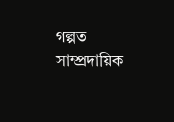গল্পত সাম্প্ৰদায়িক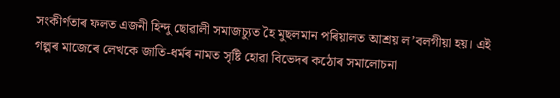সংকীৰ্ণতাৰ ফলত এজনী হিন্দু ছোৱালী সমাজচ্যুত হৈ মুছলমান পৰিয়ালত আশ্ৰয় ল’বলগীয়া হয়। এই গল্পৰ মাজেৰে লেখকে জাতি-ধৰ্মৰ নামত সৃষ্টি হোৱা বিভেদৰ কঠোৰ সমালোচনা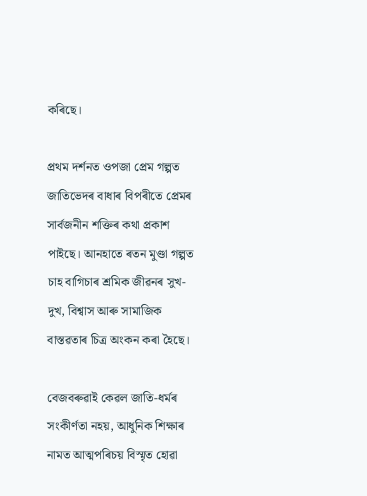কৰিছে।

প্ৰথম দর্শনত ওপজা প্ৰেম গল্পত জাতিভেদৰ বাধাৰ বিপৰীতে প্ৰেমৰ সাৰ্বজনীন শক্তিৰ কথা প্ৰকাশ পাইছে। আনহাতে ৰতন মুণ্ডা গল্পত চাহ বাগিচাৰ শ্ৰমিক জীৱনৰ সুখ-দুখ, বিশ্বাস আৰু সামাজিক বাস্তৱতাৰ চিত্ৰ অংকন কৰা হৈছে।

বেজবৰুৱাই কেৱল জাতি-ধৰ্মৰ সংকীৰ্ণতা নহয়, আধুনিক শিক্ষাৰ নামত আত্মপৰিচয় বিস্মৃত হোৱা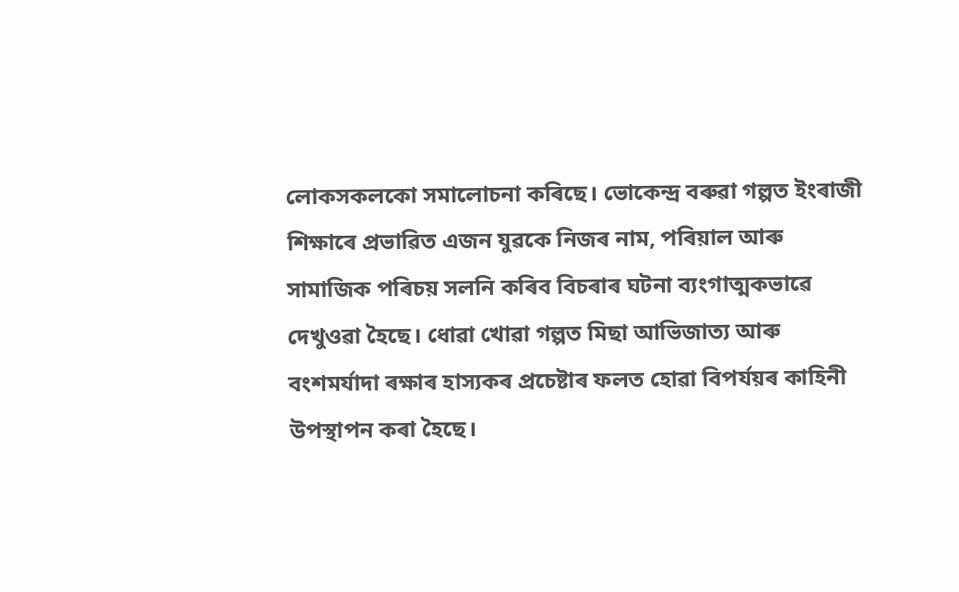লোকসকলকো সমালোচনা কৰিছে। ভোকেন্দ্ৰ বৰুৱা গল্পত ইংৰাজী শিক্ষাৰে প্ৰভাৱিত এজন যুৱকে নিজৰ নাম, পৰিয়াল আৰু সামাজিক পৰিচয় সলনি কৰিব বিচৰাৰ ঘটনা ব্যংগাত্মকভাৱে দেখুওৱা হৈছে। ধোৱা খোৱা গল্পত মিছা আভিজাত্য আৰু বংশমৰ্যাদা ৰক্ষাৰ হাস্যকৰ প্ৰচেষ্টাৰ ফলত হোৱা বিপৰ্যয়ৰ কাহিনী উপস্থাপন কৰা হৈছে।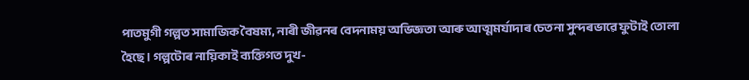পাতমুগী গল্পত সামাজিক বৈষম্য, নাৰী জীৱনৰ বেদনাময় অভিজ্ঞতা আৰু আত্মমৰ্যাদাৰ চেতনা সুন্দৰভাৱে ফুটাই তোলা হৈছে। গল্পটোৰ নায়িকাই ব্যক্তিগত দুখ-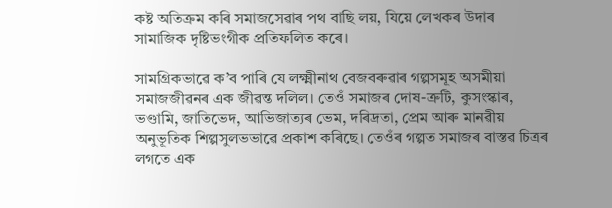কষ্ট অতিক্ৰম কৰি সমাজসেৱাৰ পথ বাছি লয়, যিয়ে লেখকৰ উদাৰ সামাজিক দৃষ্টিভংগীক প্ৰতিফলিত কৰে।

সামগ্ৰিকভাৱে ক’ব পাৰি যে লক্ষ্মীনাথ বেজবৰুৱাৰ গল্পসমূহ অসমীয়া সমাজজীৱনৰ এক জীৱন্ত দলিল। তেওঁ সমাজৰ দোষ-ত্রুটি, কুসংস্কাৰ, ভণ্ডামি, জাতিভেদ, আভিজাত্যৰ ভেম, দৰিদ্ৰতা, প্ৰেম আৰু মানৱীয় অনুভূতিক শিল্পসুলভভাৱে প্ৰকাশ কৰিছে। তেওঁৰ গল্পত সমাজৰ বাস্তৱ চিত্ৰৰ লগতে এক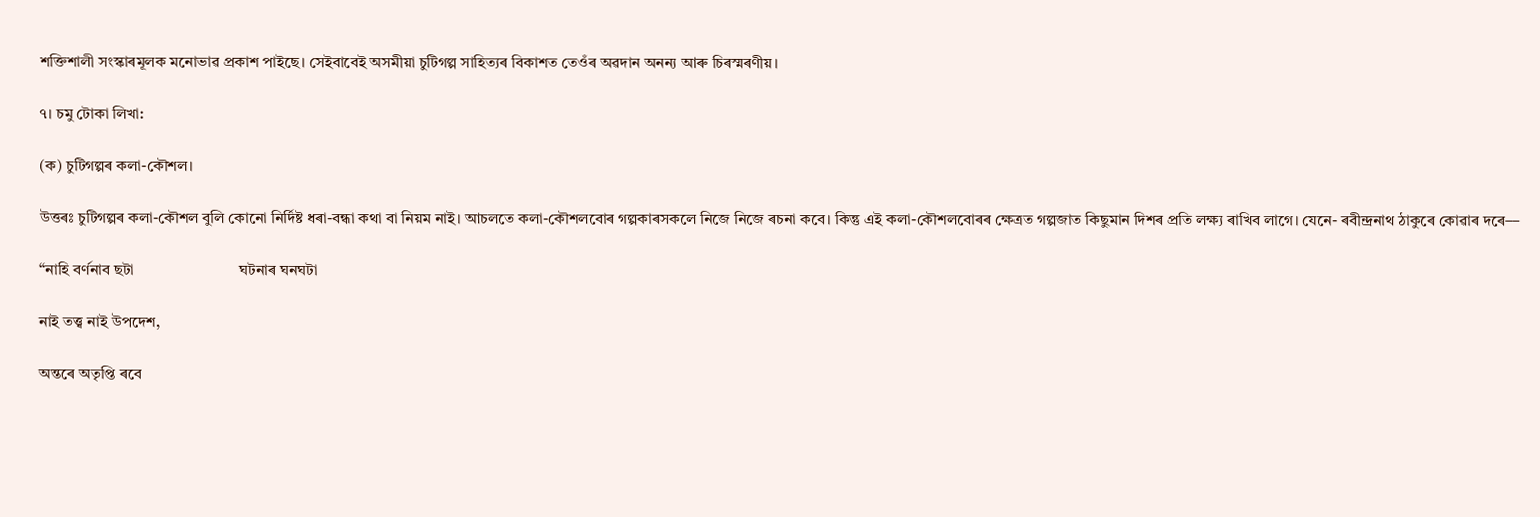শক্তিশালী সংস্কাৰমূলক মনোভাৱ প্ৰকাশ পাইছে। সেইবাবেই অসমীয়া চুটিগল্প সাহিত্যৰ বিকাশত তেওঁৰ অৱদান অনন্য আৰু চিৰস্মৰণীয়।

৭। চমু টোকা লিখা:

(ক) চুটিগল্পৰ কলা-কৌশল।

উত্তৰঃ চুটিগল্পৰ কলা-কৌশল বুলি কোনো নির্দিষ্ট ধৰা-বন্ধা কথা বা নিয়ম নাই। আচলতে কলা-কৌশলবোৰ গল্পকাৰসকলে নিজে নিজে ৰচনা কবে। কিন্তু এই কলা-কৌশলবোৰৰ ক্ষেত্রত গল্পজাত কিছুমান দিশৰ প্ৰতি লক্ষ্য ৰাখিব লাগে। যেনে- ৰবীন্দ্রনাথ ঠাকুৰে কোৱাৰ দৰে––

“নাহি বর্ণনাব ছটা                           ঘটনাৰ ঘনঘটা

নাই তত্ত্ব নাই উপদেশ,

অন্তৰে অতৃপ্তি ৰবে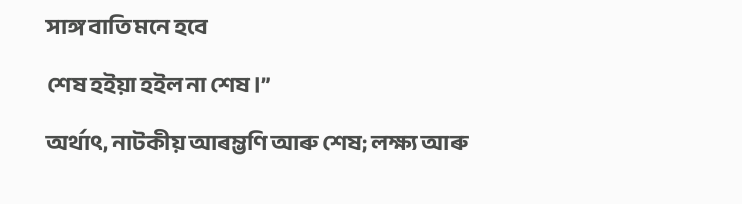সাঙ্গ বাতি মনে হবে

শেষ হইয়া হইল না শেষ।”

অর্থাৎ, নাটকীয় আৰম্ভণি আৰু শেষ; লক্ষ্য আৰু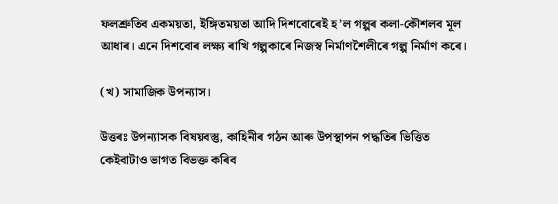ফলশ্রুতিব একময়তা, ইঙ্গিতময়তা আদি দিশবোৰেই হ’ল গল্পৰ কলা-কৌশলব মূল আধাৰ। এনে দিশবোৰ লক্ষ্য ৰাখি গল্পকাৰে নিজস্ব নির্মাণশৈলীৰে গল্প নির্মাণ কৰে।

(খ) সামাজিক উপন্যাস।

উত্তৰঃ উপন্যাসক বিষয়বস্তু, কাহিনীৰ গঠন আৰু উপস্থাপন পদ্ধতিৰ ভিত্তিত কেইবাটাও ভাগত বিভক্ত কৰিব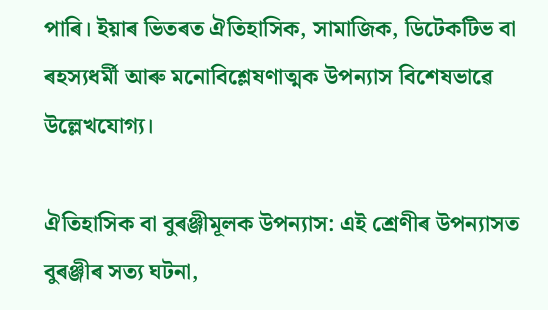পাৰি। ইয়াৰ ভিতৰত ঐতিহাসিক, সামাজিক, ডিটেকটিভ বা ৰহস্যধৰ্মী আৰু মনোবিশ্লেষণাত্মক উপন্যাস বিশেষভাৱে উল্লেখযোগ্য।

ঐতিহাসিক বা বুৰঞ্জীমূলক উপন্যাস: এই শ্ৰেণীৰ উপন্যাসত বুৰঞ্জীৰ সত্য ঘটনা,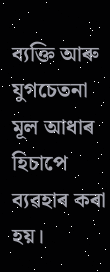ব্যক্তি আৰু যুগচেতনা মূল আধাৰ হিচাপে ব্যৱহাৰ কৰা হয়।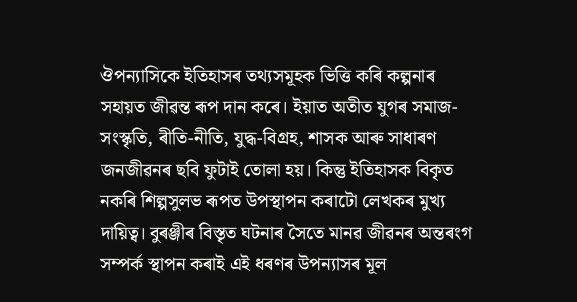ঔপন্যাসিকে ইতিহাসৰ তথ্যসমূহক ভিত্তি কৰি কল্পনাৰ সহায়ত জীৱন্ত ৰূপ দান কৰে। ইয়াত অতীত যুগৰ সমাজ-সংস্কৃতি, ৰীতি-নীতি, যুদ্ধ-বিগ্ৰহ, শাসক আৰু সাধাৰণ জনজীৱনৰ ছবি ফুটাই তোলা হয়। কিন্তু ইতিহাসক বিকৃত নকৰি শিল্পসুলভ ৰূপত উপস্থাপন কৰাটো লেখকৰ মুখ্য দায়িত্ব। বুৰঞ্জীৰ বিস্তৃত ঘটনাৰ সৈতে মানৱ জীৱনৰ অন্তৰংগ সম্পৰ্ক স্থাপন কৰাই এই ধৰণৰ উপন্যাসৰ মূল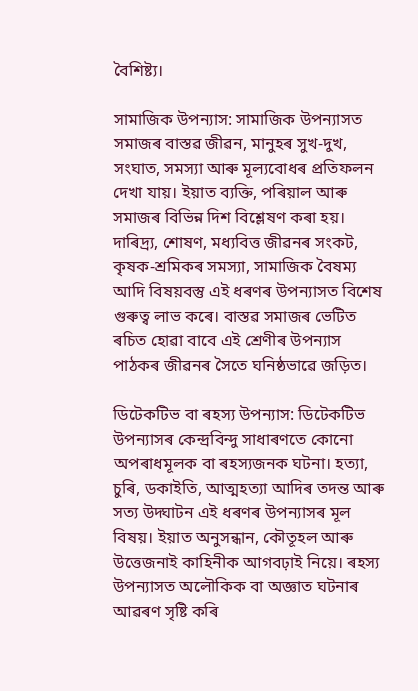বৈশিষ্ট্য।

সামাজিক উপন্যাস: সামাজিক উপন্যাসত সমাজৰ বাস্তৱ জীৱন, মানুহৰ সুখ-দুখ, সংঘাত, সমস্যা আৰু মূল্যবোধৰ প্ৰতিফলন দেখা যায়। ইয়াত ব্যক্তি, পৰিয়াল আৰু সমাজৰ বিভিন্ন দিশ বিশ্লেষণ কৰা হয়। দাৰিদ্ৰ্য, শোষণ, মধ্যবিত্ত জীৱনৰ সংকট, কৃষক-শ্ৰমিকৰ সমস্যা, সামাজিক বৈষম্য আদি বিষয়বস্তু এই ধৰণৰ উপন্যাসত বিশেষ গুৰুত্ব লাভ কৰে। বাস্তৱ সমাজৰ ভেটিত ৰচিত হোৱা বাবে এই শ্ৰেণীৰ উপন্যাস পাঠকৰ জীৱনৰ সৈতে ঘনিষ্ঠভাৱে জড়িত।

ডিটেকটিভ বা ৰহস্য উপন্যাস: ডিটেকটিভ উপন্যাসৰ কেন্দ্ৰবিন্দু সাধাৰণতে কোনো অপৰাধমূলক বা ৰহস্যজনক ঘটনা। হত্যা, চুৰি, ডকাইতি, আত্মহত্যা আদিৰ তদন্ত আৰু সত্য উদ্ঘাটন এই ধৰণৰ উপন্যাসৰ মূল বিষয়। ইয়াত অনুসন্ধান, কৌতূহল আৰু উত্তেজনাই কাহিনীক আগবঢ়াই নিয়ে। ৰহস্য উপন্যাসত অলৌকিক বা অজ্ঞাত ঘটনাৰ আৱৰণ সৃষ্টি কৰি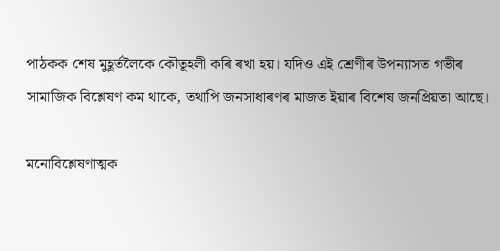পাঠকক শেষ মুহূৰ্তলৈকে কৌতূহলী কৰি ৰখা হয়। যদিও এই শ্ৰেণীৰ উপন্যাসত গভীৰ সামাজিক বিশ্লেষণ কম থাকে, তথাপি জনসাধাৰণৰ মাজত ইয়াৰ বিশেষ জনপ্ৰিয়তা আছে।

মনোবিশ্লেষণাত্মক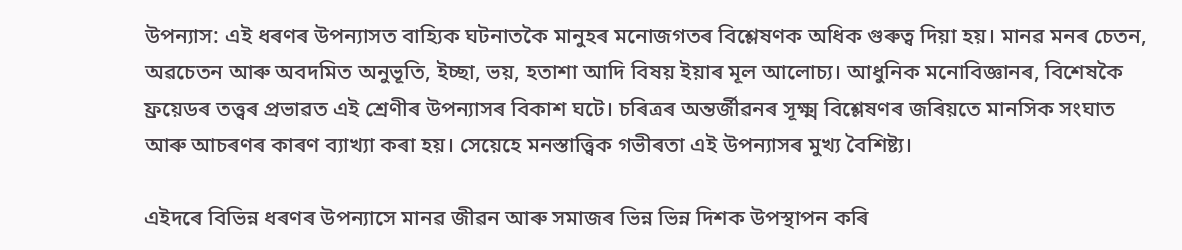উপন্যাস: এই ধৰণৰ উপন্যাসত বাহ্যিক ঘটনাতকৈ মানুহৰ মনোজগতৰ বিশ্লেষণক অধিক গুৰুত্ব দিয়া হয়। মানৱ মনৰ চেতন, অৱচেতন আৰু অবদমিত অনুভূতি, ইচ্ছা, ভয়, হতাশা আদি বিষয় ইয়াৰ মূল আলোচ্য। আধুনিক মনোবিজ্ঞানৰ, বিশেষকৈ ফ্ৰয়েডৰ তত্ত্বৰ প্ৰভাৱত এই শ্ৰেণীৰ উপন্যাসৰ বিকাশ ঘটে। চৰিত্ৰৰ অন্তৰ্জীৱনৰ সূক্ষ্ম বিশ্লেষণৰ জৰিয়তে মানসিক সংঘাত আৰু আচৰণৰ কাৰণ ব্যাখ্যা কৰা হয়। সেয়েহে মনস্তাত্ত্বিক গভীৰতা এই উপন্যাসৰ মুখ্য বৈশিষ্ট্য।

এইদৰে বিভিন্ন ধৰণৰ উপন্যাসে মানৱ জীৱন আৰু সমাজৰ ভিন্ন ভিন্ন দিশক উপস্থাপন কৰি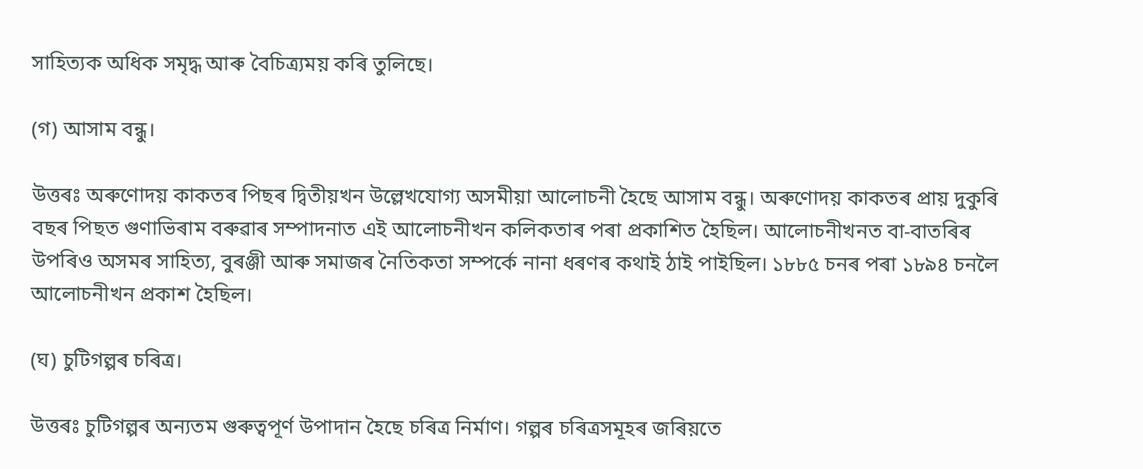সাহিত্যক অধিক সমৃদ্ধ আৰু বৈচিত্ৰ্যময় কৰি তুলিছে।

(গ) আসাম বন্ধু।

উত্তৰঃ অৰুণোদয় কাকতৰ পিছৰ দ্বিতীয়খন উল্লেখযোগ্য অসমীয়া আলোচনী হৈছে আসাম বন্ধু। অৰুণোদয় কাকতৰ প্ৰায় দুকুৰি বছৰ পিছত গুণাভিৰাম বৰুৱাৰ সম্পাদনাত এই আলোচনীখন কলিকতাৰ পৰা প্ৰকাশিত হৈছিল। আলোচনীখনত বা-বাতৰিৰ উপৰিও অসমৰ সাহিত্য, বুৰঞ্জী আৰু সমাজৰ নৈতিকতা সম্পর্কে নানা ধৰণৰ কথাই ঠাই পাইছিল। ১৮৮৫ চনৰ পৰা ১৮৯৪ চনলৈ আলোচনীখন প্রকাশ হৈছিল।

(ঘ) চুটিগল্পৰ চৰিত্ৰ।

উত্তৰঃ চুটিগল্পৰ অন্যতম গুৰুত্বপূৰ্ণ উপাদান হৈছে চৰিত্ৰ নিৰ্মাণ। গল্পৰ চৰিত্ৰসমূহৰ জৰিয়তে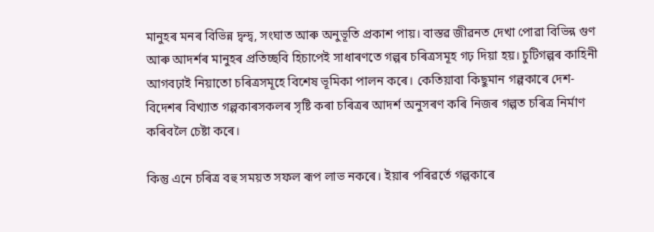মানুহৰ মনৰ বিভিন্ন দ্বন্দ্ব, সংঘাত আৰু অনুভূতি প্ৰকাশ পায়। বাস্তৱ জীৱনত দেখা পোৱা বিভিন্ন গুণ আৰু আদৰ্শৰ মানুহৰ প্ৰতিচ্ছবি হিচাপেই সাধাৰণতে গল্পৰ চৰিত্ৰসমূহ গঢ় দিয়া হয়। চুটিগল্পৰ কাহিনী আগবঢ়াই নিয়াতো চৰিত্ৰসমূহে বিশেষ ভূমিকা পালন কৰে। কেতিয়াবা কিছুমান গল্পকাৰে দেশ-বিদেশৰ বিখ্যাত গল্পকাৰসকলৰ সৃষ্টি কৰা চৰিত্ৰৰ আদৰ্শ অনুসৰণ কৰি নিজৰ গল্পত চৰিত্ৰ নিৰ্মাণ কৰিবলৈ চেষ্টা কৰে।

কিন্তু এনে চৰিত্ৰ বহু সময়ত সফল ৰূপ লাভ নকৰে। ইয়াৰ পৰিৱৰ্তে গল্পকাৰে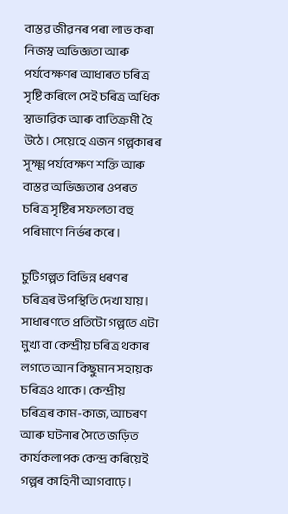বাস্তৱ জীৱনৰ পৰা লাভ কৰা নিজস্ব অভিজ্ঞতা আৰু পৰ্যবেক্ষণৰ আধাৰত চৰিত্ৰ সৃষ্টি কৰিলে সেই চৰিত্ৰ অধিক স্বাভাৱিক আৰু ব্যতিক্ৰমী হৈ উঠে। সেয়েহে এজন গল্পকাৰৰ সূক্ষ্ম পৰ্যবেক্ষণ শক্তি আৰু বাস্তৱ অভিজ্ঞতাৰ ওপৰত চৰিত্ৰ সৃষ্টিৰ সফলতা বহু পৰিমাণে নিৰ্ভৰ কৰে।

চুটিগল্পত বিভিন্ন ধৰণৰ চৰিত্ৰৰ উপস্থিতি দেখা যায়। সাধাৰণতে প্ৰতিটো গল্পতে এটা মুখ্য বা কেন্দ্ৰীয় চৰিত্ৰ থকাৰ লগতে আন কিছুমান সহায়ক চৰিত্ৰও থাকে। কেন্দ্ৰীয় চৰিত্ৰৰ কাম-কাজ, আচৰণ আৰু ঘটনাৰ সৈতে জড়িত কাৰ্যকলাপক কেন্দ্ৰ কৰিয়েই গল্পৰ কাহিনী আগবাঢ়ে।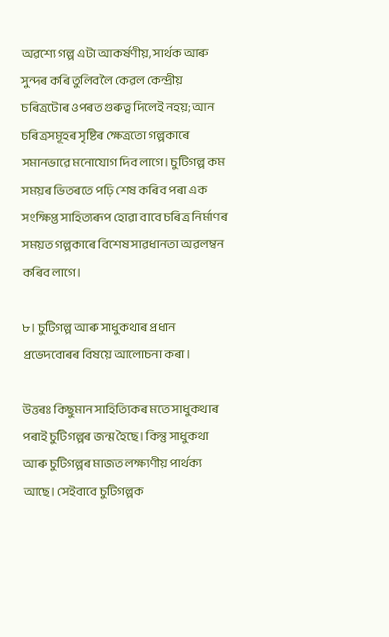অৱশ্যে গল্প এটা আকৰ্ষণীয়, সাৰ্থক আৰু সুন্দৰ কৰি তুলিবলৈ কেৱল কেন্দ্ৰীয় চৰিত্ৰটোৰ ওপৰত গুৰুত্ব দিলেই নহয়; আন চৰিত্ৰসমূহৰ সৃষ্টিৰ ক্ষেত্ৰতো গল্পকাৰে সমানভাৱে মনোযোগ দিব লাগে। চুটিগল্প কম সময়ৰ ভিতৰতে পঢ়ি শেষ কৰিব পৰা এক সংক্ষিপ্ত সাহিত্যৰূপ হোৱা বাবে চৰিত্ৰ নিৰ্মাণৰ সময়ত গল্পকাৰে বিশেষ সাৱধানতা অৱলম্বন কৰিব লাগে।

৮। চুটিগল্প আৰু সাধুকথাৰ প্ৰধান প্রভেদবোৰৰ বিষয়ে আলোচনা কৰা।

উত্তৰঃ কিছুমান সাহিত্যিকৰ মতে সাধুকথাৰ পৰাই চুটিগল্পৰ জন্ম হৈছে। কিন্তু সাধুকথা আৰু চুটিগল্পৰ মাজত লক্ষ্যণীয় পাৰ্থক্য আছে। সেইবাবে চুটিগল্পক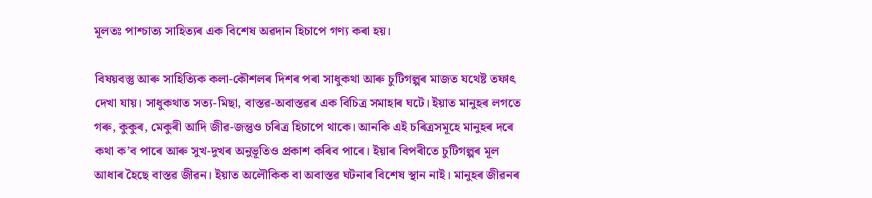মূলতঃ পাশ্চাত্য সাহিত্যৰ এক বিশেষ অৱদান হিচাপে গণ্য কৰা হয়।

বিষয়বস্তু আৰু সাহিত্যিক কলা-কৌশলৰ দিশৰ পৰা সাধুকথা আৰু চুটিগল্পৰ মাজত যথেষ্ট তফাৎ দেখা যায়। সাধুকথাত সত্য-মিছা, বাস্তৱ-অবাস্তৱৰ এক বিচিত্ৰ সমাহাৰ ঘটে। ইয়াত মানুহৰ লগতে গৰু, কুকুৰ, মেকুৰী আদি জীৱ-জন্তুও চৰিত্ৰ হিচাপে থাকে। আনকি এই চৰিত্ৰসমূহে মানুহৰ দৰে কথা ক’ব পাৰে আৰু সুখ-দুখৰ অনুভূতিও প্ৰকাশ কৰিব পাৰে। ইয়াৰ বিপৰীতে চুটিগল্পৰ মূল আধাৰ হৈছে বাস্তৱ জীৱন। ইয়াত অলৌকিক বা অবাস্তৱ ঘটনাৰ বিশেষ স্থান নাই। মানুহৰ জীৱনৰ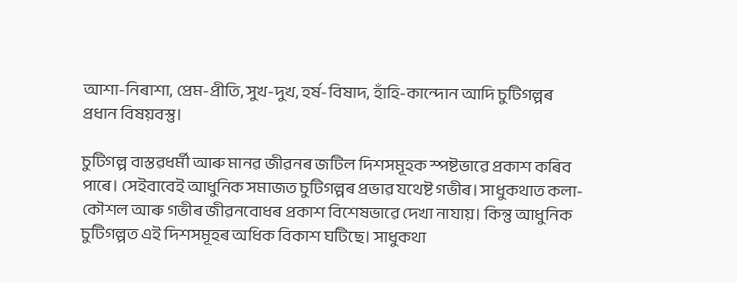আশা-নিৰাশা, প্ৰেম-প্ৰীতি, সুখ-দুখ, হৰ্ষ-বিষাদ, হাঁহি-কান্দোন আদি চুটিগল্পৰ প্ৰধান বিষয়বস্তু।

চুটিগল্প বাস্তৱধৰ্মী আৰু মানৱ জীৱনৰ জটিল দিশসমূহক স্পষ্টভাৱে প্ৰকাশ কৰিব পাৰে। সেইবাবেই আধুনিক সমাজত চুটিগল্পৰ প্ৰভাৱ যথেষ্ট গভীৰ। সাধুকথাত কলা-কৌশল আৰু গভীৰ জীৱনবোধৰ প্ৰকাশ বিশেষভাৱে দেখা নাযায়। কিন্তু আধুনিক চুটিগল্পত এই দিশসমূহৰ অধিক বিকাশ ঘটিছে। সাধুকথা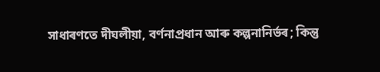সাধাৰণতে দীঘলীয়া, বৰ্ণনাপ্ৰধান আৰু কল্পনানিৰ্ভৰ; কিন্তু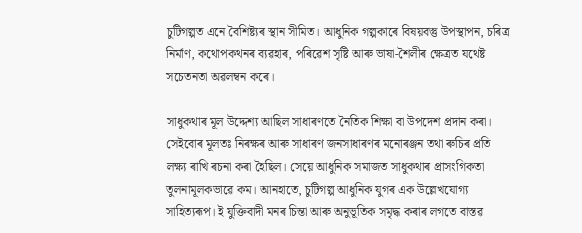চুটিগল্পত এনে বৈশিষ্ট্যৰ স্থান সীমিত। আধুনিক গল্পকাৰে বিষয়বস্তু উপস্থাপন, চৰিত্ৰ নিৰ্মাণ, কথোপকথনৰ ব্যৱহাৰ, পৰিৱেশ সৃষ্টি আৰু ভাষা-শৈলীৰ ক্ষেত্ৰত যথেষ্ট সচেতনতা অৱলম্বন কৰে।

সাধুকথাৰ মূল উদ্দেশ্য আছিল সাধাৰণতে নৈতিক শিক্ষা বা উপদেশ প্ৰদান কৰা। সেইবোৰ মূলতঃ নিৰক্ষৰ আৰু সাধাৰণ জনসাধাৰণৰ মনোৰঞ্জন তথা ৰুচিৰ প্ৰতি লক্ষ্য ৰাখি ৰচনা কৰা হৈছিল। সেয়ে আধুনিক সমাজত সাধুকথাৰ প্ৰাসংগিকতা তুলনামূলকভাৱে কম। আনহাতে, চুটিগল্প আধুনিক যুগৰ এক উল্লেখযোগ্য সাহিত্যৰূপ। ই যুক্তিবাদী মনৰ চিন্তা আৰু অনুভূতিক সমৃদ্ধ কৰাৰ লগতে বাস্তৱ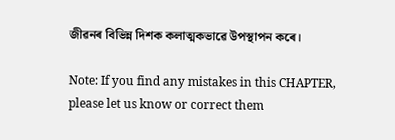জীৱনৰ বিভিন্ন দিশক কলাত্মকভাৱে উপস্থাপন কৰে।

Note: If you find any mistakes in this CHAPTER, please let us know or correct them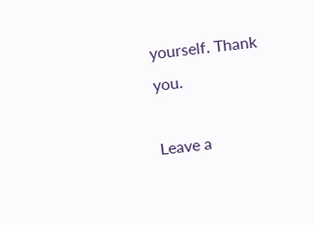yourself. Thank you.

Leave a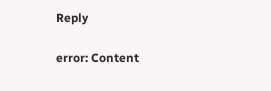Reply

error: Content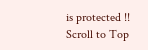is protected !!
Scroll to Top